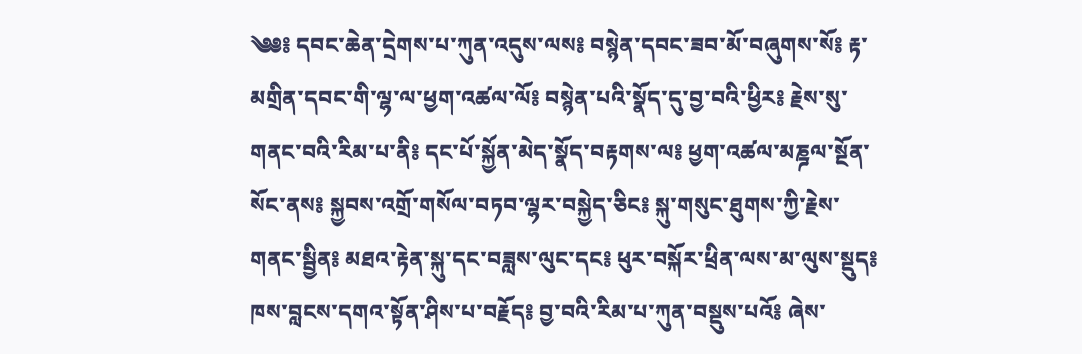༄༅༔ དབང་ཆེན་དྲེགས་པ་ཀུན་འདུས་ལས༔ བསྙེན་དབང་ཟབ་མོ་བཞུགས་སོ༔ རྟ་མགྲིན་དབང་གི་ལྷ་ལ་ཕྱག་འཚལ་ལོ༔ བསྙེན་པའི་སྣོད་དུ་བྱ་བའི་ཕྱིར༔ རྗེས་སུ་གནང་བའི་རིམ་པ་ནི༔ དང་པོ་སྐྱོན་མེད་སྣོད་བརྟགས་ལ༔ ཕྱག་འཚལ་མཎྜལ་སྔོན་སོང་ནས༔ སྐྱབས་འགྲོ་གསོལ་བཏབ་ལྷར་བསྐྱེད་ཅིང༔ སྐུ་གསུང་ཐུགས་ཀྱི་རྗེས་གནང་སྦྱིན༔ མཐའ་རྟེན་སྐུ་དང་བཟླས་ལུང་དང༔ ཕུར་བསྐོར་ཕྲིན་ལས་མ་ལུས་སྡུད༔ ཁས་བླངས་དགའ་སྟོན་ཤིས་པ་བརྗོད༔ བྱ་བའི་རིམ་པ་ཀུན་བསྡུས་པའོ༔ ཞེས་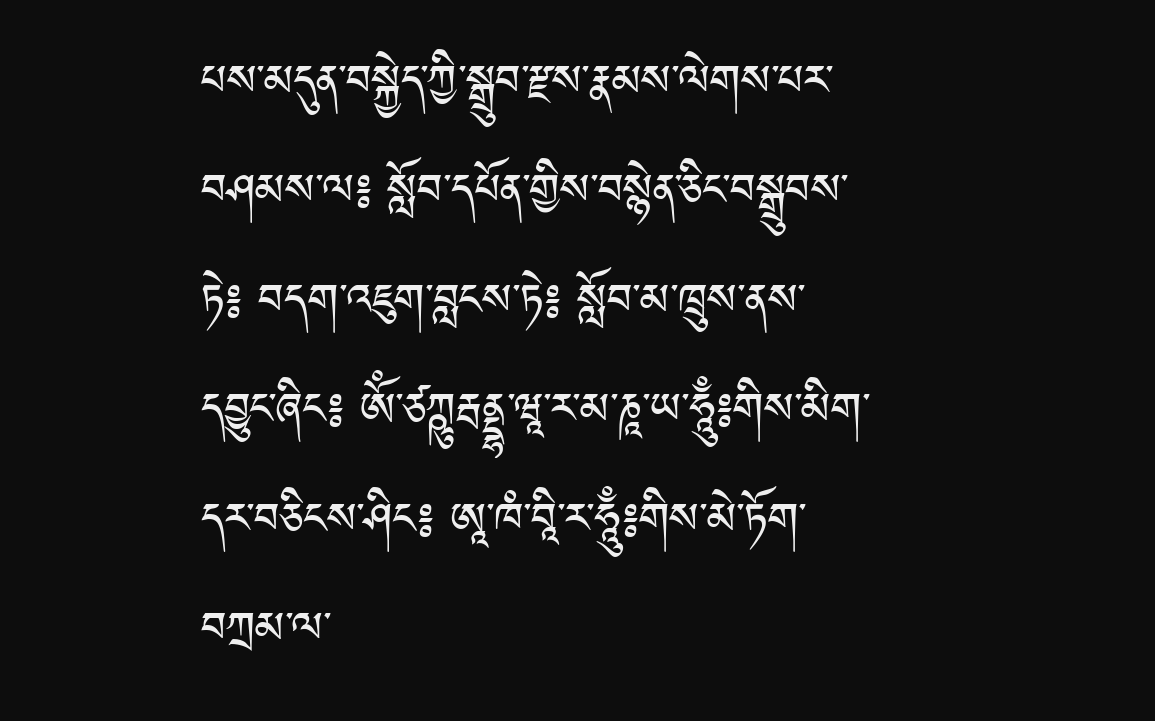པས་མདུན་བསྐྱེད་ཀྱི་སྒྲུབ་རྫས་རྣམས་ལེགས་པར་བཤམས་ལ༔ སློབ་དཔོན་གྱིས་བསྙེན་ཅིང་བསྒྲུབས་ཏེ༔ བདག་འཇུག་བླངས་ཏེ༔ སློབ་མ་ཁྲུས་ནས་དབྱུང་ཞིང༔ ཨོཾ་ཙཀྵུརྦནྡྷ་ཝཱ་ར་མ་ཎཱ་ཡ་ཧཱུྃ༔གིས་མིག་དར་བཅིངས་ཤིང༔ ཨཱ་ཁཾ་བཱི་ར་ཧཱུྃ༔གིས་མེ་ཏོག་བཀྲམ་ལ་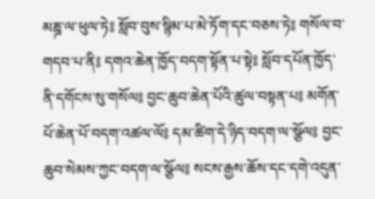མཎྜ་ལ་ཕུལ་ཏེ༔ སློབ་བུས་སྙིམ་པ་མེ་ཏོག་དང་བཅས་ཏེ༔ གསོལ་བ་གདབ་པ་ནི༔ དགའ་ཆེན་ཁྱོད་བདག་སྟོན་པ་སྟེ༔ སློབ་དཔོན་ཁྱོད་ནི་དགོངས་སུ་གསོལ༔ བྱང་ཆུབ་ཆེན་པོའི་ཚུལ་བསྟན་པ༔ མགོན་པོ་ཆེན་པོ་བདག་འཚལ་ལོ༔ དམ་ཚིག་དེ་ཉིད་བདག་ལ་སྩོལ༔ བྱང་ཆུབ་སེམས་ཀྱང་བདག་ལ་སྩོལ༔ སངས་རྒྱས་ཆོས་དང་དགེ་འདུན་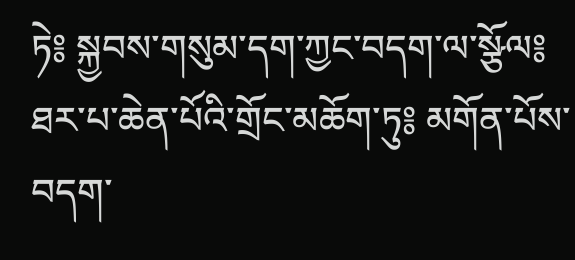ཏེ༔ སྐྱབས་གསུམ་དག་ཀྱང་བདག་ལ་སྩོལ༔ ཐར་པ་ཆེན་པོའི་གྲོང་མཆོག་ཏུ༔ མགོན་པོས་བདག་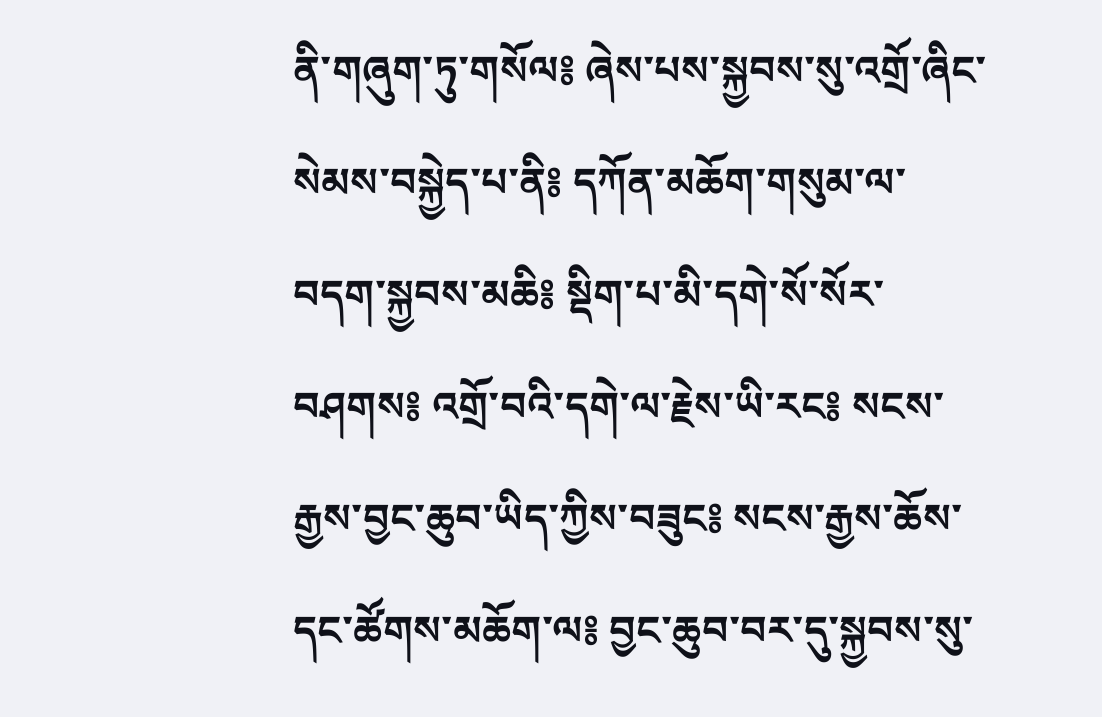ནི་གཞུག་ཏུ་གསོལ༔ ཞེས་པས་སྐྱབས་སུ་འགྲོ་ཞིང་སེམས་བསྐྱེད་པ་ནི༔ དཀོན་མཆོག་གསུམ་ལ་བདག་སྐྱབས་མཆི༔ སྡིག་པ་མི་དགེ་སོ་སོར་བཤགས༔ འགྲོ་བའི་དགེ་ལ་རྗེས་ཡི་རང༔ སངས་རྒྱས་བྱང་ཆུབ་ཡིད་ཀྱིས་བཟུང༔ སངས་རྒྱས་ཆོས་དང་ཚོགས་མཆོག་ལ༔ བྱང་ཆུབ་བར་དུ་སྐྱབས་སུ་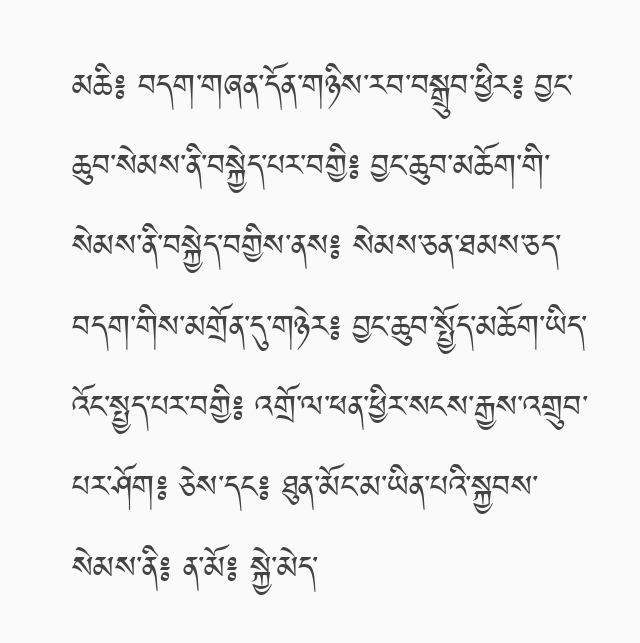མཆི༔ བདག་གཞན་དོན་གཉིས་རབ་བསྒྲུབ་ཕྱིར༔ བྱང་ཆུབ་སེམས་ནི་བསྐྱེད་པར་བགྱི༔ བྱང་ཆུབ་མཆོག་གི་སེམས་ནི་བསྐྱེད་བགྱིས་ནས༔ སེམས་ཅན་ཐམས་ཅད་བདག་གིས་མགྲོན་དུ་གཉེར༔ བྱང་ཆུབ་སྤྱོད་མཆོག་ཡིད་འོང་སྤྱད་པར་བགྱི༔ འགྲོ་ལ་ཕན་ཕྱིར་སངས་རྒྱས་འགྲུབ་པར་ཤོག༔ ཅེས་དང༔ ཐུན་མོང་མ་ཡིན་པའི་སྐྱབས་སེམས་ནི༔ ན་མོ༔ སྐྱེ་མེད་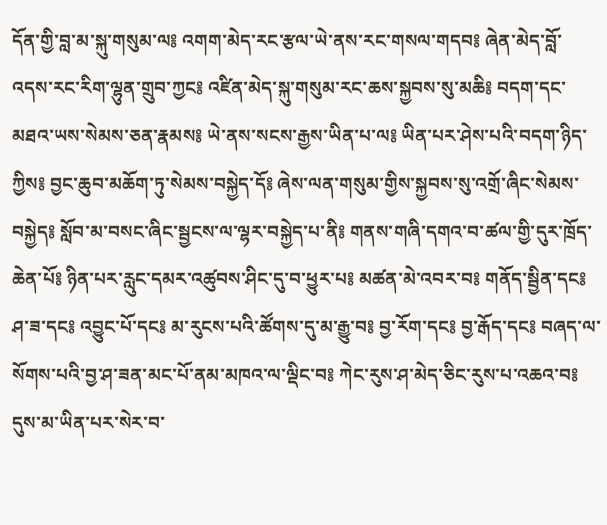དོན་གྱི་བླ་མ་སྐུ་གསུམ་ལ༔ འགག་མེད་རང་རྩལ་ཡེ་ནས་རང་གསལ་གདབ༔ ཞེན་མེད་བློ་འདས་རང་རིག་ལྷུན་གྲུབ་ཀྱང༔ འཛིན་མེད་སྐུ་གསུམ་རང་ཆས་སྐྱབས་སུ་མཆི༔ བདག་དང་མཐའ་ཡས་སེམས་ཅན་རྣམས༔ ཡེ་ནས་སངས་རྒྱས་ཡིན་པ་ལ༔ ཡིན་པར་ཤེས་པའི་བདག་ཉིད་ཀྱིས༔ བྱང་ཆུབ་མཆོག་ཏུ་སེམས་བསྐྱེད་དོ༔ ཞེས་ལན་གསུམ་གྱིས་སྐྱབས་སུ་འགྲོ་ཞིང་སེམས་བསྐྱེད༔ སློབ་མ་བསང་ཞིང་སྦྱངས་ལ་ལྷར་བསྐྱེད་པ་ནི༔ གནས་གཞི་དགའ་བ་ཚལ་གྱི་དུར་ཁྲོད་ཆེན་པོ༔ ཉིན་པར་རླུང་དམར་འཚུབས་ཤིང་དུ་བ་ཕྱུར་པ༔ མཚན་མེ་འབར་བ༔ གནོད་སྦྱིན་དང༔ ཤ་ཟ་དང༔ འབྱུང་པོ་དང༔ མ་རུངས་པའི་ཚོགས་དུ་མ་རྒྱུ་བ༔ བྱ་རོག་དང༔ བྱ་རྒོད་དང༔ བཞད་ལ་སོགས་པའི་བྱ་ཤ་ཟན་མང་པོ་ནམ་མཁའ་ལ་ལྡིང་བ༔ ཀེང་རུས་ཤ་མེད་ཅིང་རུས་པ་འཆའ་བ༔ དུས་མ་ཡིན་པར་སེར་བ་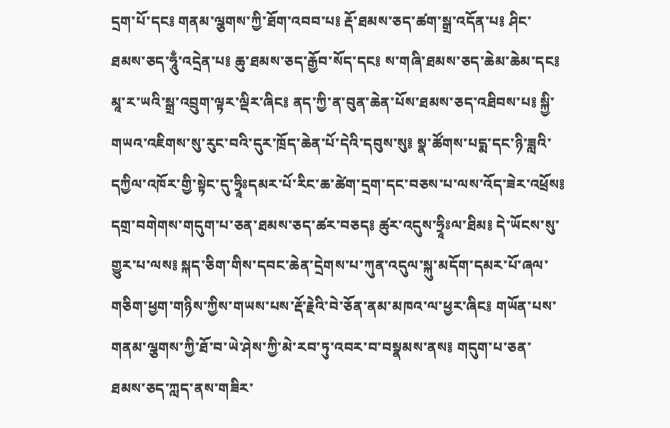དྲག་པོ་དང༔ གནམ་ལྕགས་ཀྱི་ཐོག་འབབ་པ༔ རྡོ་ཐམས་ཅད་ཚག་སྒྲ་འདོན་པ༔ ཤིང་ཐམས་ཅད་ཧཱུྃ་འདྲེན་པ༔ ཆུ་ཐམས་ཅད་རྒྱོབ་སོད་དང༔ ས་གཞི་ཐམས་ཅད་ཆེམ་ཆེམ་དང༔ མཱ་ར་ཡའི་སྒྲ་འབྲུག་ལྟར་ལྡིར་ཞིང༔ ནད་ཀྱི་ན་བུན་ཆེན་པོས་ཐམས་ཅད་འཐིབས་པ༔ སྐྱི་གཡའ་འཇིགས་སུ་རུང་བའི་དུར་ཁྲོད་ཆེན་པོ་དེའི་དབུས་སུ༔ སྣ་ཚོགས་པདྨ་དང་ཉི་ཟླའི་དཀྱིལ་འཁོར་གྱི་སྟེང་དུ་ཧྲཱིཿདམར་པོ་རིང་ཆ་ཚེག་དྲག་དང་བཅས་པ་ལས་འོད་ཟེར་འཕྲོས༔ དགྲ་བགེགས་གདུག་པ་ཅན་ཐམས་ཅད་ཚར་བཅད༔ ཚུར་འདུས་ཧྲཱིཿལ་ཐིམ༔ དེ་ཡོངས་སུ་གྱུར་པ་ལས༔ སྐད་ཅིག་གིས་དབང་ཆེན་དྲེགས་པ་ཀུན་འདུལ་སྐུ་མདོག་དམར་པོ་ཞལ་གཅིག་ཕྱག་གཉིས་ཀྱིས་གཡས་པས་རྡོ་རྗེའི་བེ་ཅོན་ནམ་མཁའ་ལ་ཕྱར་ཞིང༔ གཡོན་པས་གནམ་ལྕགས་ཀྱི་ཐོ་བ་ཡེ་ཤེས་ཀྱི་མེ་རབ་ཏུ་འབར་བ་བསྣམས་ནས༔ གདུག་པ་ཅན་ཐམས་ཅད་ཀླད་ནས་གཟིར་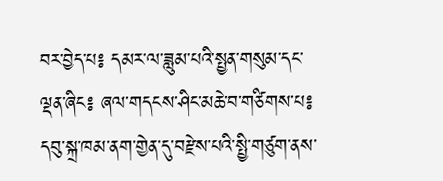བར་བྱེད་པ༔ དམར་ལ་ཟླུམ་པའི་སྤྱན་གསུམ་དང་ལྡན་ཞིང༔ ཞལ་གདངས་ཤིང་མཆེ་བ་གཙིགས་པ༔ དབུ་སྐྲ་ཁམ་ནག་གྱེན་དུ་བརྫེས་པའི་སྤྱི་གཙུག་ནས་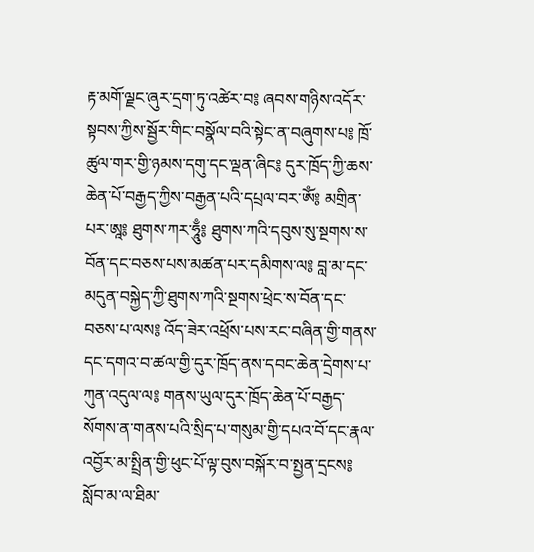རྟ་མགོ་ལྗང་ཞུར་དྲག་ཏུ་འཚེར་བ༔ ཞབས་གཉིས་འདོར་སྟབས་ཀྱིས་སྦྱོར་གིང་བསྣོལ་བའི་སྟེང་ན་བཞུགས་པ༔ ཁྲོ་ཚུལ་གར་གྱི་ཉམས་དགུ་དང་ལྡན་ཞིང༔ དུར་ཁྲོད་ཀྱི་ཆས་ཆེན་པོ་བརྒྱད་ཀྱིས་བརྒྱན་པའི་དཔྲལ་བར་ཨོཾ༔ མགྲིན་པར་ཨཱ༔ ཐུགས་ཀར་ཧཱུྃ༔ ཐུགས་ཀའི་དབུས་སུ་སྔགས་ས་བོན་དང་བཅས་པས་མཚན་པར་དམིགས་ལ༔ བླ་མ་དང་མདུན་བསྐྱེད་ཀྱི་ཐུགས་ཀའི་སྔགས་ཕྲེང་ས་བོན་དང་བཅས་པ་ལས༔ འོད་ཟེར་འཕྲོས་པས་རང་བཞིན་གྱི་གནས་དང་དགའ་བ་ཚལ་གྱི་དུར་ཁྲོད་ནས་དབང་ཆེན་དྲེགས་པ་ཀུན་འདུལ་ལ༔ གནས་ཡུལ་དུར་ཁྲོད་ཆེན་པོ་བརྒྱད་སོགས་ན་གནས་པའི་སྲིད་པ་གསུམ་གྱི་དཔའ་བོ་དང་རྣལ་འབྱོར་མ་སྤྲིན་གྱི་ཕུང་པོ་ལྟ་བུས་བསྐོར་བ་སྤྱན་དྲངས༔ སློབ་མ་ལ་ཐིམ་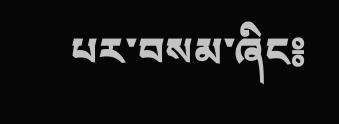པར་བསམ་ཞིང༔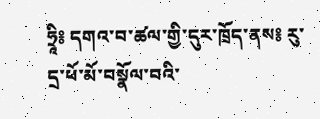ཧྲཱི༔ དགའ་བ་ཚལ་གྱི་དུར་ཁྲོད་ནས༔ རུ་དྲ་ཕོ་མོ་བསྣོལ་བའི་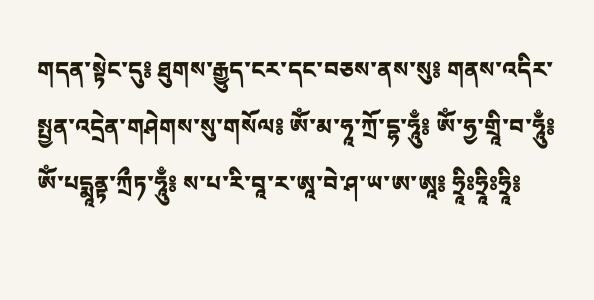གདན་སྟེང་དུ༔ ཐུགས་རྒྱུད་ངར་དང་བཅས་ནས་སུ༔ གནས་འདིར་སྤྱན་འདྲེན་གཤེགས་སུ་གསོལ༔ ཨོཾ་མ་ཧཱ་ཀྲོ་དྷ་ཧཱུྃ༔ ཨོཾ་ཧྱ་གྲཱི་བ་ཧཱུྃ༔ ཨོཾ་པདྨཱནྟ་ཀྲྀཏ་ཧཱུྃ༔ ས་པ་རི་བཱ་ར་ཨཱ་བེ་ཤ་ཡ་ཨ་ཨཱ༔ ཧྲཱིཿཧྲཱིཿཧྲཱི༔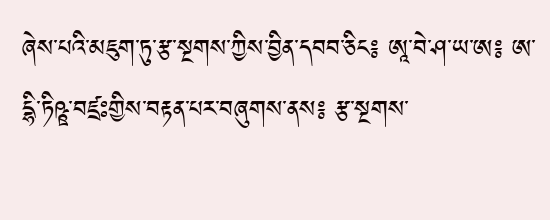ཞེས་པའི་མཇུག་ཏུ་རྩ་སྔགས་ཀྱིས་བྱིན་དབབ་ཅིང༔ ཨཱ་བེ་ཤ་ཡ་ཨ༔ ཨ་དྷི་ཏིཥྛ་བཛྲཿགྱིས་བརྟན་པར་བཞུགས་ནས༔ རྩ་སྔགས་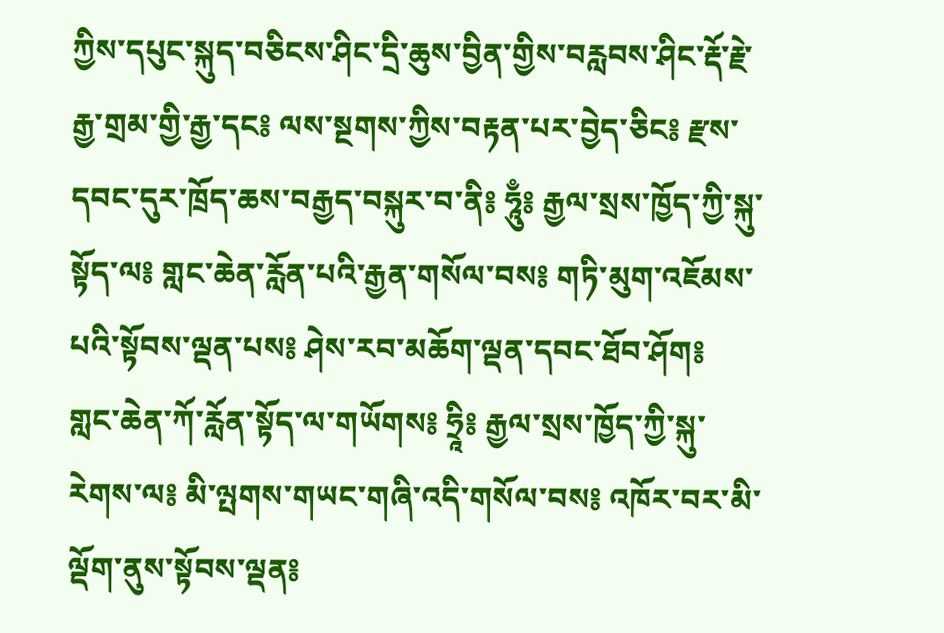ཀྱིས་དཔུང་སྐུད་བཅིངས་ཤིང་དྲི་ཆུས་བྱིན་གྱིས་བརླབས་ཤིང་རྡོ་རྗེ་རྒྱ་གྲམ་གྱི་རྒྱ་དང༔ ལས་སྔགས་ཀྱིས་བརྟན་པར་བྱེད་ཅིང༔ རྫས་དབང་དུར་ཁྲོད་ཆས་བརྒྱད་བསྐུར་བ་ནི༔ ཧཱུྃ༔ རྒྱལ་སྲས་ཁྱོད་ཀྱི་སྐུ་སྟོད་ལ༔ གླང་ཆེན་རློན་པའི་རྒྱན་གསོལ་བས༔ གཏི་མུག་འཇོམས་པའི་སྟོབས་ལྡན་པས༔ ཤེས་རབ་མཆོག་ལྡན་དབང་ཐོབ་ཤོག༔ གླང་ཆེན་ཀོ་རློན་སྟོད་ལ་གཡོགས༔ ཧྲཱི༔ རྒྱལ་སྲས་ཁྱོད་ཀྱི་སྐུ་རེགས་ལ༔ མི་ལྤགས་གཡང་གཞི་འདི་གསོལ་བས༔ འཁོར་བར་མི་ལྡོག་ནུས་སྟོབས་ལྡན༔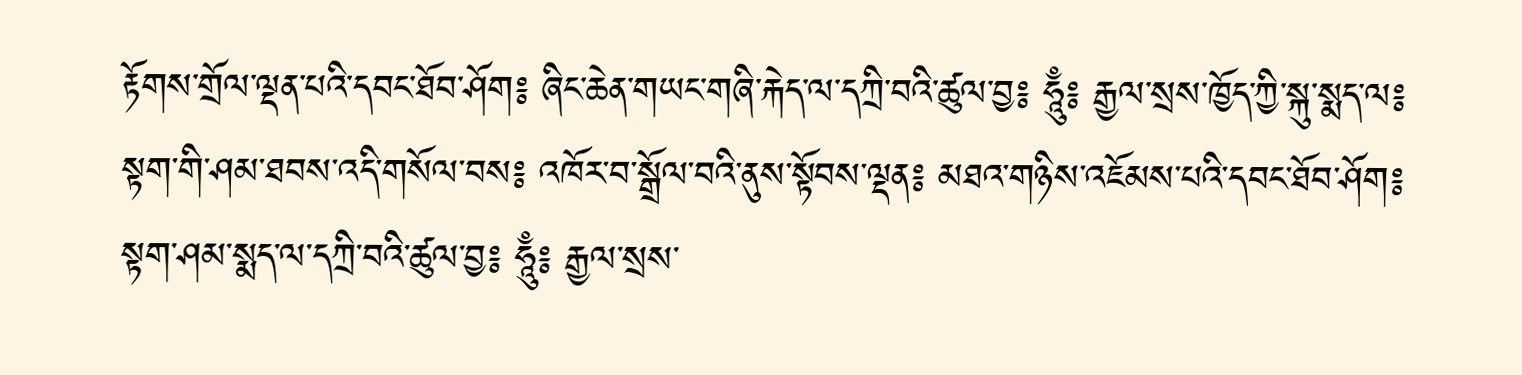རྟོགས་གྲོལ་ལྡན་པའི་དབང་ཐོབ་ཤོག༔ ཞིང་ཆེན་གཡང་གཞི་རྐེད་ལ་དཀྲི་བའི་ཚུལ་བྱ༔ ཧཱུྃ༔ རྒྱལ་སྲས་ཁྱོད་ཀྱི་སྐུ་སྨད་ལ༔ སྟག་གི་ཤམ་ཐབས་འདི་གསོལ་བས༔ འཁོར་བ་སྒྲོལ་བའི་ནུས་སྟོབས་ལྡན༔ མཐའ་གཉིས་འཇོམས་པའི་དབང་ཐོབ་ཤོག༔ སྟག་ཤམ་སྨད་ལ་དཀྲི་བའི་ཚུལ་བྱ༔ ཧཱུྃ༔ རྒྱལ་སྲས་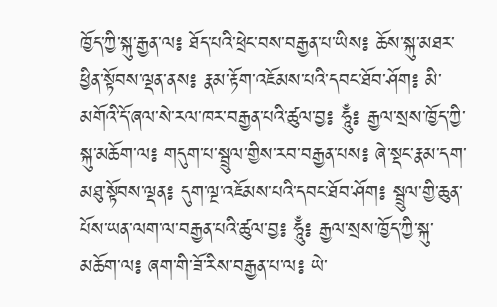ཁྱོད་ཀྱི་སྐུ་རྒྱན་ལ༔ ཐོད་པའི་ཕྲེང་བས་བརྒྱན་པ་ཡིས༔ ཆོས་སྐུ་མཐར་ཕྱིན་སྟོབས་ལྡན་ནས༔ རྣམ་རྟོག་འཇོམས་པའི་དབང་ཐོབ་ཤོག༔ མི་མགོའི་དོ་ཞལ་སེ་རལ་ཁར་བརྒྱན་པའི་ཚུལ་བྱ༔ ཧཱུྃ༔ རྒྱལ་སྲས་ཁྱོད་ཀྱི་སྐུ་མཆོག་ལ༔ གདུག་པ་སྦྲུལ་གྱིས་རབ་བརྒྱན་པས༔ ཞེ་སྡང་རྣམ་དག་མཐུ་སྟོབས་ལྡན༔ དུག་ལྔ་འཇོམས་པའི་དབང་ཐོབ་ཤོག༔ སྦྲུལ་གྱི་ཆུན་པོས་ཡན་ལག་ལ་བརྒྱན་པའི་ཚུལ་བྱ༔ ཧཱུྃ༔ རྒྱལ་སྲས་ཁྱོད་ཀྱི་སྐུ་མཆོག་ལ༔ ཞག་གི་ཟོ་རིས་བརྒྱན་པ་ལ༔ ཡེ་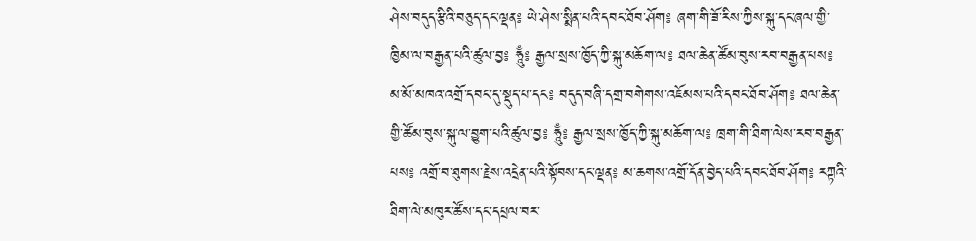ཤེས་བདུད་རྩིའི་བཅུད་དང་ལྡན༔ ཡེ་ཤེས་སྨིན་པའི་དབང་ཐོབ་ཤོག༔ ཞག་གི་ཟོ་རིས་ཀྱིས་སྐུ་དང་ཞལ་གྱི་ཁྱིམ་ལ་བརྒྱན་པའི་ཚུལ་བྱ༔ ཧཱུྃ༔ རྒྱལ་སྲས་ཁྱོད་ཀྱི་སྐུ་མཆོག་ལ༔ ཐལ་ཆེན་ཚོམ་བུས་རབ་བརྒྱན་པས༔ མ་མོ་མཁའ་འགྲོ་དབང་དུ་སྡུད་པ་དང༔ བདུད་བཞི་དགྲ་བགེགས་འཇོམས་པའི་དབང་ཐོབ་ཤོག༔ ཐལ་ཆེན་གྱི་ཚོམ་བུས་སྐུ་ལ་བྱུག་པའི་ཚུལ་བྱ༔ ཧཱུྃ༔ རྒྱལ་སྲས་ཁྱོད་ཀྱི་སྐུ་མཆོག་ལ༔ ཁྲག་གི་ཐིག་ལེས་རབ་བརྒྱན་པས༔ འགྲོ་བ་ཐུགས་རྗེས་འདྲེན་པའི་སྟོབས་དང་ལྡན༔ མ་ཆགས་འགྲོ་དོན་བྱེད་པའི་དབང་ཐོབ་ཤོག༔ རཀྟའི་ཐིག་ལེ་མཁུར་ཚོས་དང་དཔྲལ་བར་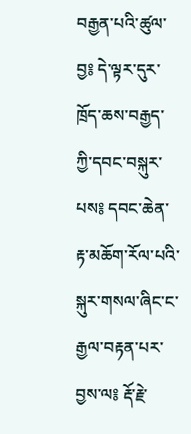བརྒྱན་པའི་ཚུལ་བྱ༔ དེ་ལྟར་དུར་ཁྲོད་ཆས་བརྒྱད་ཀྱི་དབང་བསྐུར་པས༔ དབང་ཆེན་རྟ་མཆོག་རོལ་པའི་སྐུར་གསལ་ཞིང་ང་རྒྱལ་བརྟན་པར་བྱས་ལ༔ རྡོ་རྗེ་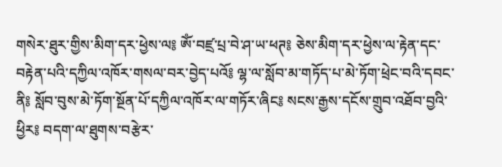གསེར་ཐུར་གྱིས་མིག་དར་ཕྱེས་ལ༔ ཨོཾ་བཛྲ་པྲ་བེ་ཤ་ཡ་ཕཊ༔ ཅེས་མིག་དར་ཕྱེས་ལ་རྟེན་དང་བརྟེན་པའི་དཀྱིལ་འཁོར་གསལ་བར་བྱེད་པའོ༔ ལྷ་ལ་སློབ་མ་གཏོད་པ་མེ་ཏོག་ཕྲེང་བའི་དབང་ནི༔ སློབ་བུས་མེ་ཏོག་སྔོན་པོ་དཀྱིལ་འཁོར་ལ་གཏོར་ཞིང༔ སངས་རྒྱས་དངོས་གྲུབ་འཐོབ་བྱའི་ཕྱིར༔ བདག་ལ་ཐུགས་བརྩེར་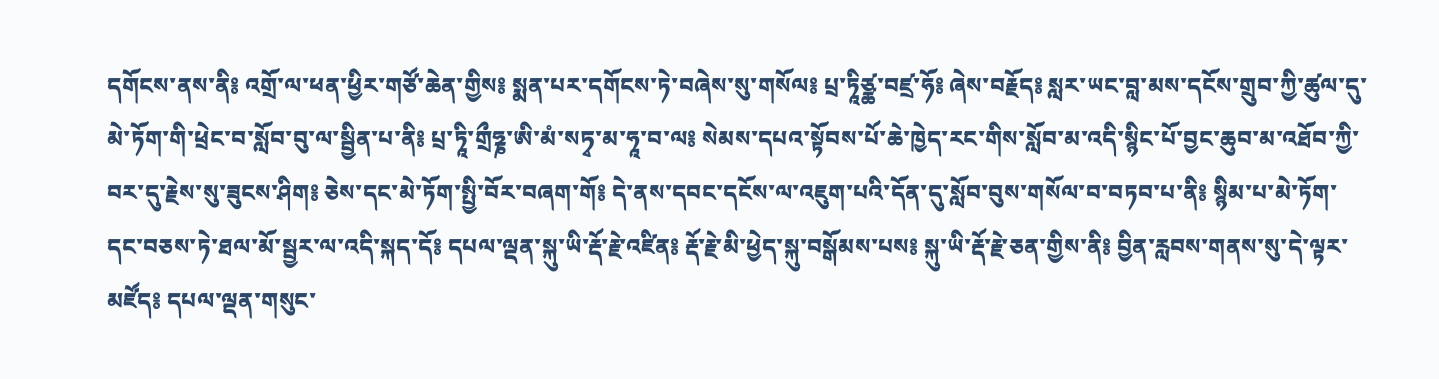དགོངས་ནས་ནི༔ འགྲོ་ལ་ཕན་ཕྱིར་གཙོ་ཆེན་གྱིས༔ སྨན་པར་དགོངས་ཏེ་བཞེས་སུ་གསོལ༔ པྲ་ཏཱིཙྪ་བཛྲ་ཧོ༔ ཞེས་བརྗོད༔ སླར་ཡང་བླ་མས་དངོས་གྲུབ་ཀྱི་ཚུལ་དུ་མེ་ཏོག་གི་ཕྲེང་བ་སློབ་བུ་ལ་སྦྱིན་པ་ནི༔ པྲ་ཏཱི་གྲྀཧྞ་ཨི་མཾ་སཏྭ་མ་ཧཱ་བ་ལ༔ སེམས་དཔའ་སྟོབས་པོ་ཆེ་ཁྱེད་རང་གིས་སློབ་མ་འདི་སྙིང་པོ་བྱང་ཆུབ་མ་འཐོབ་ཀྱི་བར་དུ་རྗེས་སུ་ཟུངས་ཤིག༔ ཅེས་དང་མེ་ཏོག་སྤྱི་བོར་བཞག་གོ༔ དེ་ནས་དབང་དངོས་ལ་འཇུག་པའི་དོན་དུ་སློབ་བུས་གསོལ་བ་བཏབ་པ་ནི༔ སྙིམ་པ་མེ་ཏོག་དང་བཅས་ཏེ་ཐལ་མོ་སྦྱར་ལ་འདི་སྐད་དོ༔ དཔལ་ལྡན་སྐུ་ཡི་རྡོ་རྗེ་འཛིན༔ རྡོ་རྗེ་མི་ཕྱེད་སྐུ་བསྒོམས་པས༔ སྐུ་ཡི་རྡོ་རྗེ་ཅན་གྱིས་ནི༔ བྱིན་རླབས་གནས་སུ་དེ་ལྟར་མཛོད༔ དཔལ་ལྡན་གསུང་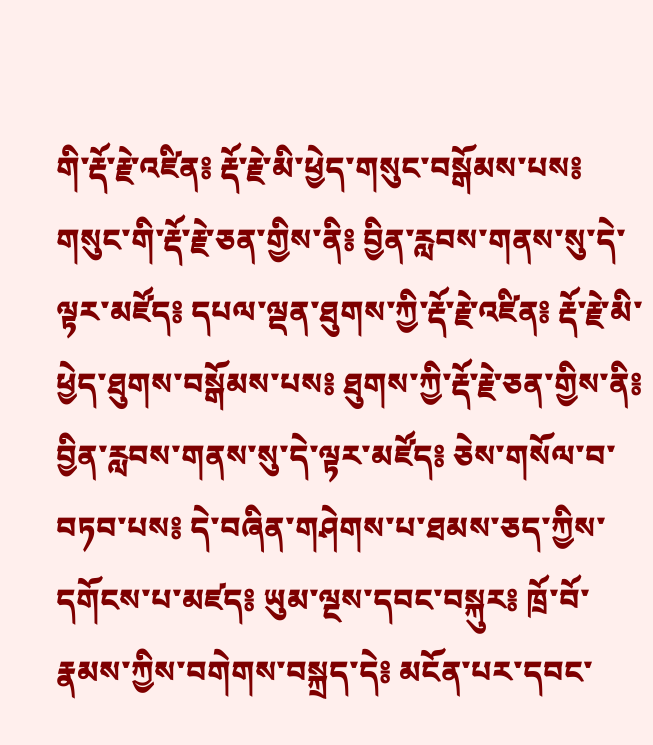གི་རྡོ་རྗེ་འཛིན༔ རྡོ་རྗེ་མི་ཕྱེད་གསུང་བསྒོམས་པས༔ གསུང་གི་རྡོ་རྗེ་ཅན་གྱིས་ནི༔ བྱིན་རླབས་གནས་སུ་དེ་ལྟར་མཛོད༔ དཔལ་ལྡན་ཐུགས་ཀྱི་རྡོ་རྗེ་འཛིན༔ རྡོ་རྗེ་མི་ཕྱེད་ཐུགས་བསྒོམས་པས༔ ཐུགས་ཀྱི་རྡོ་རྗེ་ཅན་གྱིས་ནི༔ བྱིན་རླབས་གནས་སུ་དེ་ལྟར་མཛོད༔ ཅེས་གསོལ་བ་བཏབ་པས༔ དེ་བཞིན་གཤེགས་པ་ཐམས་ཅད་ཀྱིས་དགོངས་པ་མཛད༔ ཡུམ་ལྔས་དབང་བསྐུར༔ ཁྲོ་བོ་རྣམས་ཀྱིས་བགེགས་བསྐྲད་དེ༔ མངོན་པར་དབང་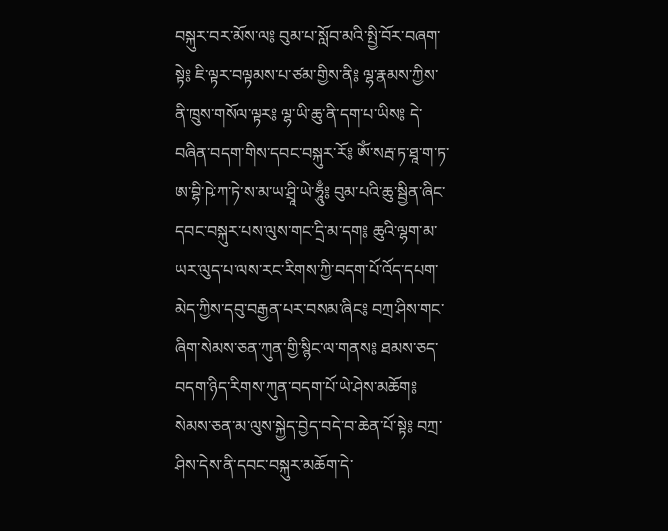བསྐུར་བར་མོས་ལ༔ བུམ་པ་སློབ་མའི་སྤྱི་བོར་བཞག་སྟེ༔ ཇི་ལྟར་བལྟམས་པ་ཙམ་གྱིས་ནི༔ ལྷ་རྣམས་ཀྱིས་ནི་ཁྲུས་གསོལ་ལྟར༔ ལྷ་ཡི་ཆུ་ནི་དག་པ་ཡིས༔ དེ་བཞིན་བདག་གིས་དབང་བསྐུར་རོ༔ ཨོཾ་སརྦ་ཏ་ཐཱ་ག་ཏ་ཨ་བྷི་ཥེ་ཀ་ཏེ་ས་མ་ཡ་ཤྲཱི་ཡེ་ཧཱུྃ༔ བུམ་པའི་ཆུ་སྦྱིན་ཞིང་དབང་བསྐུར་པས་ལུས་གང་དྲི་མ་དག༔ ཆུའི་ལྷག་མ་ཡར་ལུད་པ་ལས་རང་རིགས་ཀྱི་བདག་པོ་འོད་དཔག་མེད་ཀྱིས་དབུ་བརྒྱན་པར་བསམ་ཞིང༔ བཀྲ་ཤིས་གང་ཞིག་སེམས་ཅན་ཀུན་གྱི་སྙིང་ལ་གནས༔ ཐམས་ཅད་བདག་ཉིད་རིགས་ཀུན་བདག་པོ་ཡེ་ཤེས་མཆོག༔ སེམས་ཅན་མ་ལུས་སྐྱེད་བྱེད་བདེ་བ་ཆེན་པོ་སྟེ༔ བཀྲ་ཤིས་དེས་ནི་དབང་བསྐུར་མཆོག་དེ་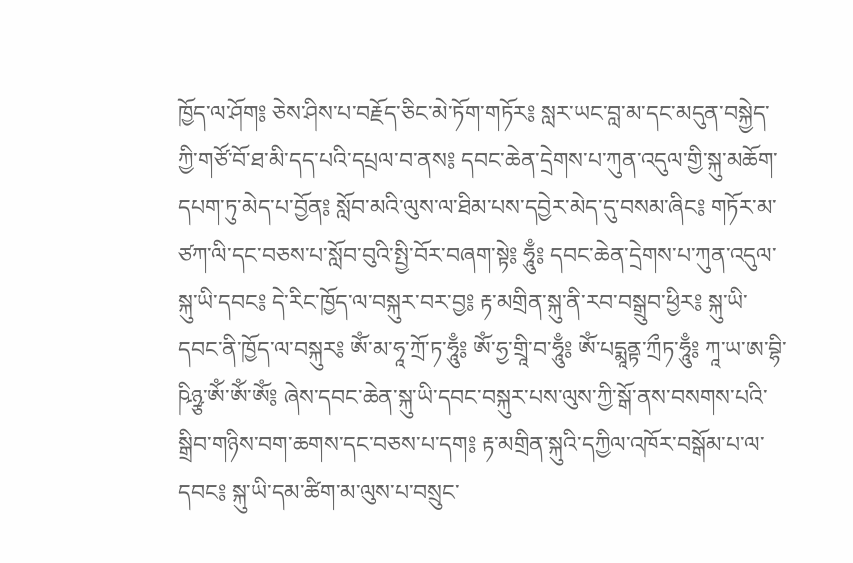ཁྱོད་ལ་ཤོག༔ ཅེས་ཤིས་པ་བརྗོད་ཅིང་མེ་ཏོག་གཏོར༔ སླར་ཡང་བླ་མ་དང་མདུན་བསྐྱེད་ཀྱི་གཙོ་བོ་ཐ་མི་དད་པའི་དཔྲལ་བ་ནས༔ དབང་ཆེན་དྲེགས་པ་ཀུན་འདུལ་གྱི་སྐུ་མཆོག་དཔག་ཏུ་མེད་པ་བྱོན༔ སློབ་མའི་ལུས་ལ་ཐིམ་པས་དབྱེར་མེད་དུ་བསམ་ཞིང༔ གཏོར་མ་ཙཀ་ལི་དང་བཅས་པ་སློབ་བུའི་སྤྱི་བོར་བཞག་སྟེ༔ ཧཱུྃ༔ དབང་ཆེན་དྲེགས་པ་ཀུན་འདུལ་སྐུ་ཡི་དབང༔ དེ་རིང་ཁྱོད་ལ་བསྐུར་བར་བྱ༔ རྟ་མགྲིན་སྐུ་ནི་རབ་བསྒྲུབ་ཕྱིར༔ སྐུ་ཡི་དབང་ནི་ཁྱོད་ལ་བསྐུར༔ ཨོཾ་མ་ཧཱ་ཀྲོ་ཏ་ཧཱུྃ༔ ཨོཾ་ཧྱ་གྲཱི་བ་ཧཱུྃ༔ ཨོཾ་པདྨཱནྟ་ཀྲྀཏ་ཧཱུྃ༔ ཀཱ་ཡ་ཨ་བྷི་ཥིཉྩ་ཨོཾ་ཨོཾ་ཨོཾ༔ ཞེས་དབང་ཆེན་སྐུ་ཡི་དབང་བསྐུར་པས་ལུས་ཀྱི་སྒོ་ནས་བསགས་པའི་སྒྲིབ་གཉིས་བག་ཆགས་དང་བཅས་པ་དག༔ རྟ་མགྲིན་སྐུའི་དཀྱིལ་འཁོར་བསྒོམ་པ་ལ་དབང༔ སྐུ་ཡི་དམ་ཚིག་མ་ལུས་པ་བསྲུང་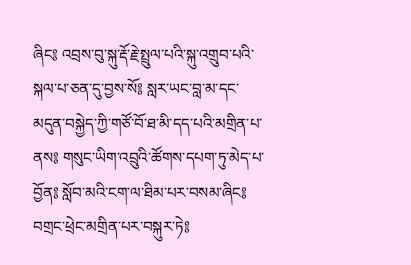ཞིང༔ འབྲས་བུ་སྐུ་རྡོ་རྗེ་སྤྲུལ་པའི་སྐུ་འགྲུབ་པའི་སྐལ་པ་ཅན་དུ་བྱས་སོ༔ སླར་ཡང་བླ་མ་དང་མདུན་བསྐྱེད་ཀྱི་གཙོ་བོ་ཐ་མི་དད་པའི་མགྲིན་པ་ནས༔ གསུང་ཡིག་འབྲུའི་ཚོགས་དཔག་ཏུ་མེད་པ་བྱོན༔ སློབ་མའི་ངག་ལ་ཐིམ་པར་བསམ་ཞིང༔ བགྲང་ཕྲེང་མགྲིན་པར་བསྐུར་ཏེ༔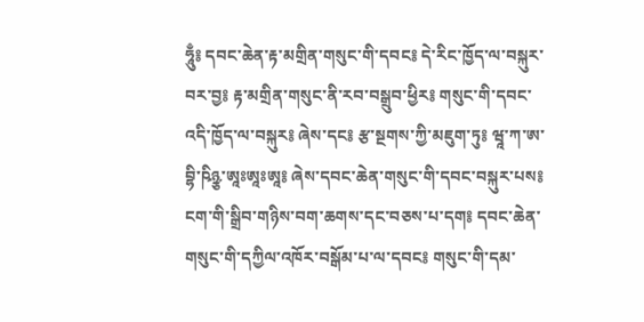ཧཱུྃ༔ དབང་ཆེན་རྟ་མགྲིན་གསུང་གི་དབང༔ དེ་རིང་ཁྱོད་ལ་བསྐུར་བར་བྱ༔ རྟ་མགྲིན་གསུང་ནི་རབ་བསྒྲུབ་ཕྱིར༔ གསུང་གི་དབང་འདི་ཁྱོད་ལ་བསྐུར༔ ཞེས་དང༔ རྩ་སྔགས་ཀྱི་མཇུག་ཏུ༔ ཝཱ་ཀ་ཨ་བྷི་ཥིཉྩ་ཨཱཿཨཱཿཨཱ༔ ཞེས་དབང་ཆེན་གསུང་གི་དབང་བསྐུར་པས༔ ངག་གི་སྒྲིབ་གཉིས་བག་ཆགས་དང་བཅས་པ་དག༔ དབང་ཆེན་གསུང་གི་དཀྱིལ་འཁོར་བསྒོམ་པ་ལ་དབང༔ གསུང་གི་དམ་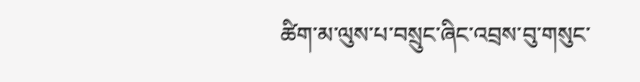ཚིག་མ་ལུས་པ་བསྲུང་ཞིང་འབྲས་བུ་གསུང་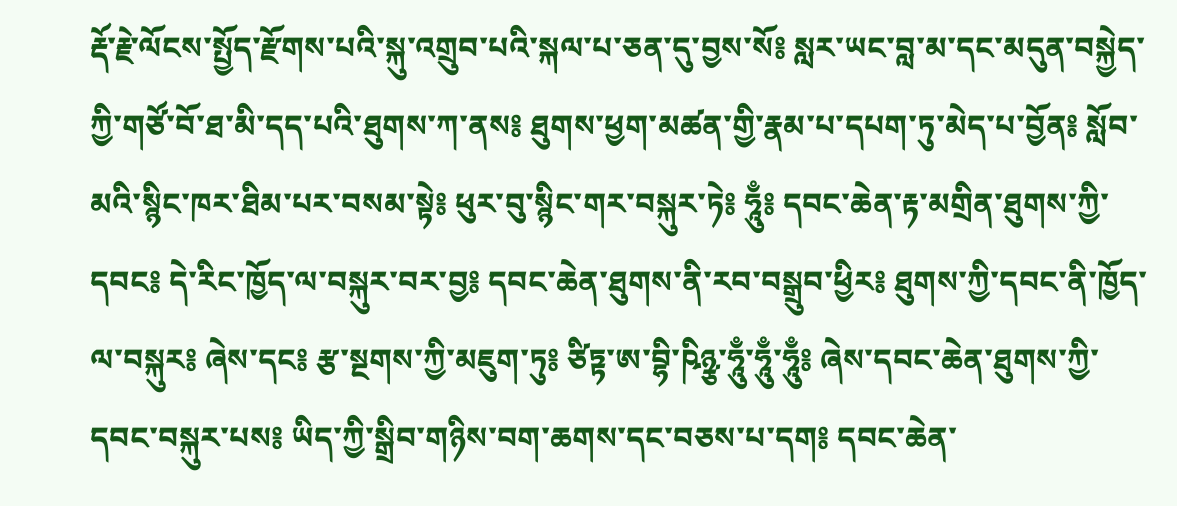རྡོ་རྗེ་ལོངས་སྤྱོད་རྫོགས་པའི་སྐུ་འགྲུབ་པའི་སྐལ་པ་ཅན་དུ་བྱས་སོ༔ སླར་ཡང་བླ་མ་དང་མདུན་བསྐྱེད་ཀྱི་གཙོ་བོ་ཐ་མི་དད་པའི་ཐུགས་ཀ་ནས༔ ཐུགས་ཕྱག་མཚན་གྱི་རྣམ་པ་དཔག་ཏུ་མེད་པ་བྱོན༔ སློབ་མའི་སྙིང་ཁར་ཐིམ་པར་བསམ་སྟེ༔ ཕུར་བུ་སྙིང་གར་བསྐུར་ཏེ༔ ཧཱུྃ༔ དབང་ཆེན་རྟ་མགྲིན་ཐུགས་ཀྱི་དབང༔ དེ་རིང་ཁྱོད་ལ་བསྐུར་བར་བྱ༔ དབང་ཆེན་ཐུགས་ནི་རབ་བསྒྲུབ་ཕྱིར༔ ཐུགས་ཀྱི་དབང་ནི་ཁྱོད་ལ་བསྐུར༔ ཞེས་དང༔ རྩ་སྔགས་ཀྱི་མཇུག་ཏུ༔ ཙིཏྟ་ཨ་བྷི་ཥིཉྩ་ཧཱུྃ་ཧཱུྃ་ཧཱུྃ༔ ཞེས་དབང་ཆེན་ཐུགས་ཀྱི་དབང་བསྐུར་པས༔ ཡིད་ཀྱི་སྒྲིབ་གཉིས་བག་ཆགས་དང་བཅས་པ་དག༔ དབང་ཆེན་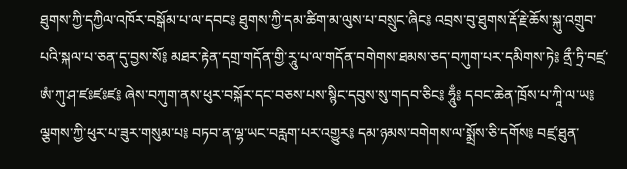ཐུགས་ཀྱི་དཀྱིལ་འཁོར་བསྒོམ་པ་ལ་དབང༔ ཐུགས་ཀྱི་དམ་ཚིག་མ་ལུས་པ་བསྲུང་ཞིང༔ འབྲས་བུ་ཐུགས་རྡོ་རྗེ་ཆོས་སྐུ་འགྲུབ་པའི་སྐལ་པ་ཅན་དུ་བྱས་སོ༔ མཐར་རྟེན་དགྲ་གདོན་གྱི་རཱུ་པ་ལ་གདོན་བགེགས་ཐམས་ཅད་བཀུག་པར་དམིགས་ཏེ༔ ནྲྀ་ཏྲི་བཛྲ་ཨཾ་ཀུ་ཤ་ཛཿཛཿཛ༔ ཞེས་བཀུག་ནས་ཕུར་བསྐོར་དང་བཅས་པས་སྙིང་དབུས་སུ་གདབ་ཅིང༔ ཧཱུྃ༔ དབང་ཆེན་ཁྲོས་པ་ཀཱི་ལ་ཡ༔ ལྕགས་ཀྱི་ཕུར་པ་ཟུར་གསུམ་པ༔ བཏབ་ན་ལྷ་ཡང་བརླག་པར་འགྱུར༔ དམ་ཉམས་བགེགས་ལ་སྨྲོས་ཅི་དགོས༔ བཛྲ་ཐུན་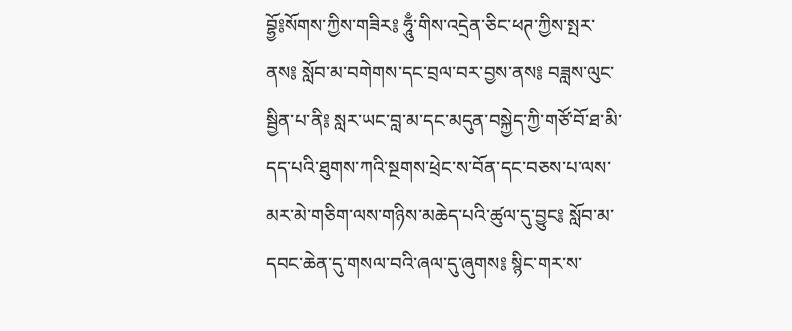བྷྱོ༔སོགས་ཀྱིས་གཟིར༔ ཧཱུྃ་གིས་འདྲེན་ཅིང་ཕཊ་ཀྱིས་སྤར་ནས༔ སློབ་མ་བགེགས་དང་བྲལ་བར་བྱས་ནས༔ བཟླས་ལུང་སྦྱིན་པ་ནི༔ སླར་ཡང་བླ་མ་དང་མདུན་བསྐྱེད་ཀྱི་གཙོ་བོ་ཐ་མི་དད་པའི་ཐུགས་ཀའི་སྔགས་ཕྲེང་ས་བོན་དང་བཅས་པ་ལས་མར་མེ་གཅིག་ལས་གཉིས་མཆེད་པའི་ཚུལ་དུ་བྱུང༔ སློབ་མ་དབང་ཆེན་དུ་གསལ་བའི་ཞལ་དུ་ཞུགས༔ སྙིང་གར་ས་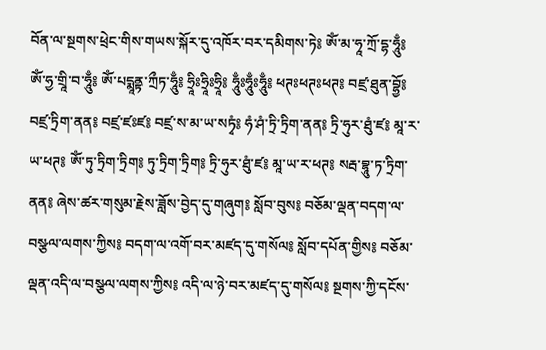བོན་ལ་སྔགས་ཕྲེང་གིས་གཡས་སྐོར་དུ་འཁོར་བར་དམིགས་ཏེ༔ ཨོཾ་མ་ཧཱ་ཀྲོ་དྷ་ཧཱུྃ༔ ཨོཾ་ཧྱ་གྲཱི་བ་ཧཱུྃ༔ ཨོཾ་པདྨཱནྟ་ཀྲྀཏ་ཧཱུྃ༔ ཧྲཱིཿཧྲཱིཿཧྲཱི༔ ཧཱུྃཿཧཱུྃཿཧཱུྃ༔ ཕཊཿཕཊཿཕཊ༔ བཛྲ་ཐུན་བྷྱོ༔ བཛྲ་ཏྲིག་ནན༔ བཛྲ་ཛཿཛ༔ བཛྲ་ས་མ་ཡ་སཏྭཾ༔ ཧཾ་ཤཾ་ཏྲི་ཏྲིག་ནན༔ ཏྲི་ཧུར་ཐུཾ་ཛ༔ མཱ་ར་ཡ་ཕཊ༔ ཨོཾ་ཏུ་ཏྲིག་ཏྲིག༔ ཏུ་ཏྲིག་ཏྲིག༔ ཏྲི་ཧུར་ཐུཾ་ཛ༔ མཱ་ཡ་ར་ཕཊ༔ སརྦ་བྷཱུ་ཏ་ཏྲིག་ནན༔ ཞེས་ཚར་གསུམ་རྗེས་ཟློས་བྱེད་དུ་གཞུག༔ སློབ་བུས༔ བཅོམ་ལྡན་བདག་ལ་བསྩལ་ལགས་ཀྱིས༔ བདག་ལ་འགོ་བར་མཛད་དུ་གསོལ༔ སློབ་དཔོན་གྱིས༔ བཅོམ་ལྡན་འདི་ལ་བསྩལ་ལགས་ཀྱིས༔ འདི་ལ་ཉེ་བར་མཛད་དུ་གསོལ༔ སྔགས་ཀྱི་དངོས་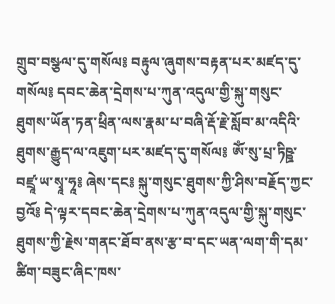གྲུབ་བསྩལ་དུ་གསོལ༔ བརྟུལ་ཞུགས་བརྟན་པར་མཛད་དུ་གསོལ༔ དབང་ཆེན་དྲེགས་པ་ཀུན་འདུལ་གྱི་སྐུ་གསུང་ཐུགས་ཡོན་ཏན་ཕྲིན་ལས་རྣམ་པ་བཞི་རྡོ་རྗེ་སློབ་མ་འདིའི་ཐུགས་རྒྱུད་ལ་འཇུག་པར་མཛད་དུ་གསོལ༔ ཨོཾ་སུ་པྲ་ཏིཥྛ་བཛྲཱ་ཡ་སྭཱ་ཧཱ༔ ཞེས་དང༔ སྐུ་གསུང་ཐུགས་ཀྱི་ཤིས་བརྗོད་ཀྱང་བྱའོ༔ དེ་ལྟར་དབང་ཆེན་དྲེགས་པ་ཀུན་འདུལ་གྱི་སྐུ་གསུང་ཐུགས་ཀྱི་རྗེས་གནང་ཐོབ་ནས་རྩ་བ་དང་ཡན་ལག་གི་དམ་ཚིག་བཟུང་ཞིང་ཁས་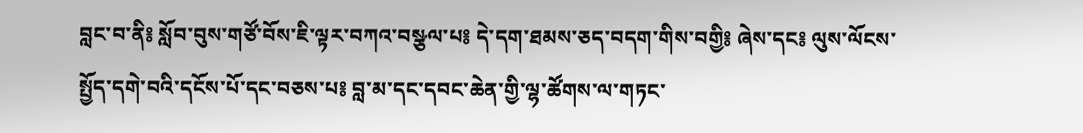བླང་བ་ནི༔ སློབ་བུས་གཙོ་བོས་ཇི་ལྟར་བཀའ་བསྩལ་པ༔ དེ་དག་ཐམས་ཅད་བདག་གིས་བགྱི༔ ཞེས་དང༔ ལུས་ལོངས་སྤྱོད་དགེ་བའི་དངོས་པོ་དང་བཅས་པ༔ བླ་མ་དང་དབང་ཆེན་གྱི་ལྷ་ཚོགས་ལ་གཏང་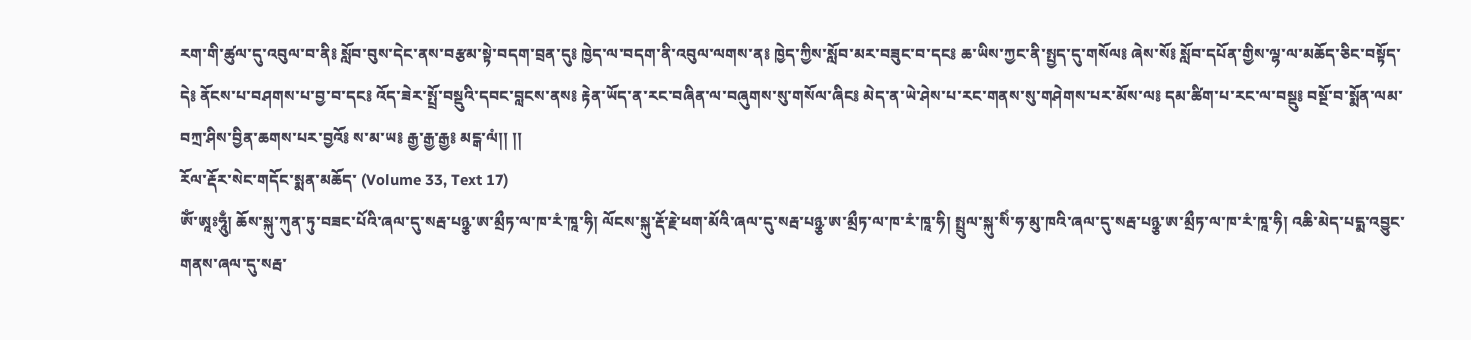རག་གི་ཚུལ་དུ་འབུལ་བ་ནི༔ སློབ་བུས་དེང་ནས་བརྩམ་སྟེ་བདག་བྲན་དུ༔ ཁྱེད་ལ་བདག་ནི་འབུལ་ལགས་ན༔ ཁྱེད་ཀྱིས་སློབ་མར་བཟུང་བ་དང༔ ཆ་ཡིས་ཀྱང་ནི་སྤྱད་དུ་གསོལ༔ ཞེས་སོ༔ སློབ་དཔོན་གྱིས་ལྷ་ལ་མཆོད་ཅིང་བསྟོད་དེ༔ ནོངས་པ་བཤགས་པ་བྱ་བ་དང༔ འོད་ཟེར་སྤྲོ་བསྡུའི་དབང་བླངས་ནས༔ རྟེན་ཡོད་ན་རང་བཞིན་ལ་བཞུགས་སུ་གསོལ་ཞིང༔ མེད་ན་ཡེ་ཤེས་པ་རང་གནས་སུ་གཤེགས་པར་མོས་ལ༔ དམ་ཚིག་པ་རང་ལ་བསྡུ༔ བསྔོ་བ་སྨོན་ལམ་བཀྲ་ཤིས་བྱིན་ཆགས་པར་བྱའོ༔ ས་མ་ཡ༔ རྒྱ་རྒྱ་རྒྱ༔ མངྒ་ལཾ།། །།
རོལ་རྡོར་སེང་གདོང་སྨན་མཆོད་ (Volume 33, Text 17)
ཨོཾ་ཨཱཿཧཱུྃ། ཆོས་སྐུ་ཀུན་ཏུ་བཟང་པོའི་ཞལ་དུ་སརྦ་པཉྩ་ཨ་མྲྀཏ་ལ་ཁ་རཾ་ཁཱ་ཧི། ལོངས་སྐུ་རྡོ་རྗེ་ཕག་མོའི་ཞལ་དུ་སརྦ་པཉྩ་ཨ་མྲྀཏ་ལ་ཁ་རཾ་ཁཱ་ཧི། སྤྲུལ་སྐུ་སིཾ་ཧ་མུ་ཁའི་ཞལ་དུ་སརྦ་པཉྩ་ཨ་མྲྀཏ་ལ་ཁ་རཾ་ཁཱ་ཧི། འཆི་མེད་པདྨ་འབྱུང་གནས་ཞལ་དུ་སརྦ་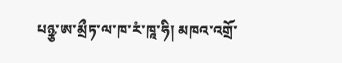པཉྩ་ཨ་མྲྀཏ་ལ་ཁ་རཾ་ཁཱ་ཧི། མཁའ་འགྲོ་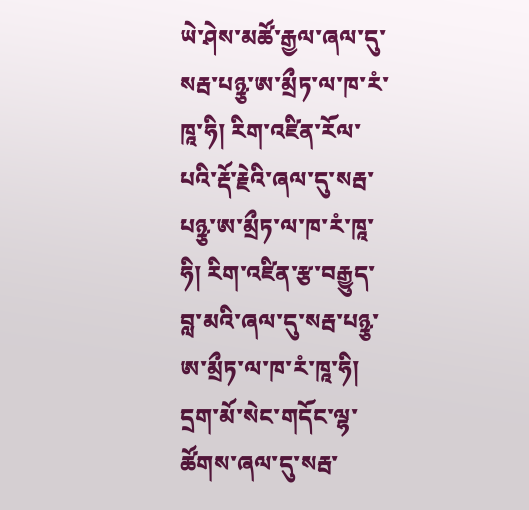ཡེ་ཤེས་མཚོ་རྒྱལ་ཞལ་དུ་སརྦ་པཉྩ་ཨ་མྲྀཏ་ལ་ཁ་རཾ་ཁཱ་ཧི། རིག་འཛིན་རོལ་པའི་རྡོ་རྗེའི་ཞལ་དུ་སརྦ་པཉྩ་ཨ་མྲྀཏ་ལ་ཁ་རཾ་ཁཱ་ཧི། རིག་འཛིན་རྩ་བརྒྱུད་བླ་མའི་ཞལ་དུ་སརྦ་པཉྩ་ཨ་མྲྀཏ་ལ་ཁ་རཾ་ཁཱ་ཧི། དྲག་མོ་སེང་གདོང་ལྷ་ཚོགས་ཞལ་དུ་སརྦ་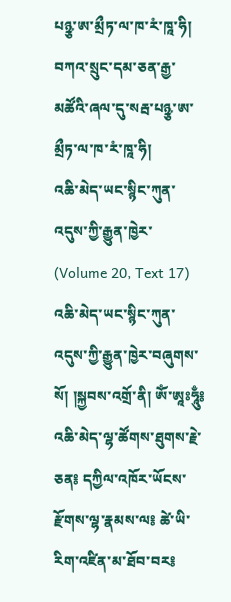པཉྩ་ཨ་མྲྀཏ་ལ་ཁ་རཾ་ཁཱ་ཧི། བཀའ་སྲུང་དམ་ཅན་རྒྱ་མཚོའི་ཞལ་དུ་སརྦ་པཉྩ་ཨ་མྲྀཏ་ལ་ཁ་རཾ་ཁཱ་ཧི།
འཆི་མེད་ཡང་སྙིང་ཀུན་འདུས་ཀྱི་རྒྱུན་ཁྱེར་ (Volume 20, Text 17)
འཆི་མེད་ཡང་སྙིང་ཀུན་འདུས་ཀྱི་རྒྱུན་ཁྱེར་བཞུགས་སོ། །སྐྱབས་འགྲོ་ནི། ཨོཾ་ཨཱཿཧཱུྃ༔ འཆི་མེད་ལྷ་ཚོགས་ཐུགས་རྗེ་ཅན༔ དཀྱིལ་འཁོར་ཡོངས་རྫོགས་ལྷ་རྣམས་ལ༔ ཚེ་ཡི་རིག་འཛིན་མ་ཐོབ་བར༔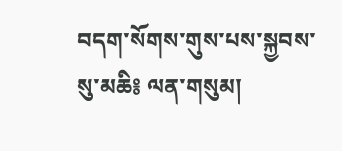བདག་སོགས་གུས་པས་སྐྱབས་སུ་མཆི༔ ལན་གསུམ།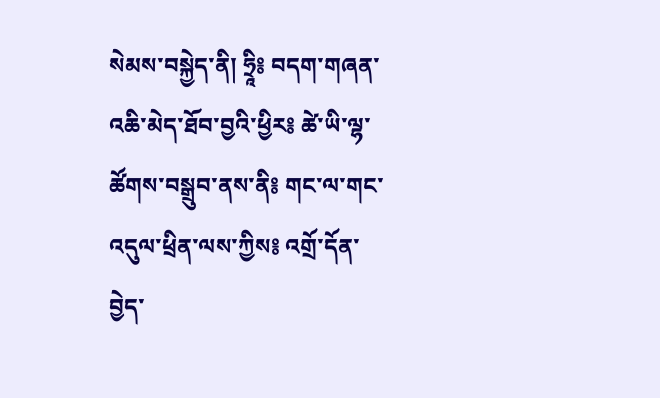སེམས་བསྐྱེད་ནི། ཧྲཱི༔ བདག་གཞན་འཆི་མེད་ཐོབ་བྱའི་ཕྱིར༔ ཚེ་ཡི་ལྷ་ཚོགས་བསྒྲུབ་ནས་ནི༔ གང་ལ་གང་འདུལ་ཕྲིན་ལས་ཀྱིས༔ འགྲོ་དོན་བྱེད་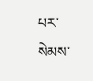པར་སེམས་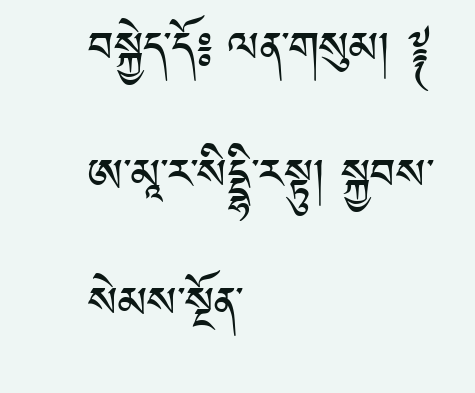བསྐྱེད་དོ༔ ལན་གསུམ། ༈ ཨ་མཱ་ར་སིདྡྷི་རསྟུ། སྐྱབས་སེམས་སྔོན་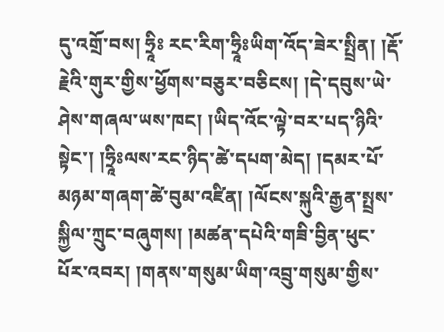དུ་འགྲོ་བས། ཧྲཱིཿ རང་རིག་ཧྲཱིཿཡིག་འོད་ཟེར་སྤྲིན། །རྡོ་རྗེའི་གུར་གྱིས་ཕྱོགས་བཅུར་བཅིངས། །དེ་དབུས་ཡེ་ཤེས་གཞལ་ཡས་ཁང། །ཡིད་འོང་ལྟེ་བར་པད་ཉིའི་སྟེང་། །ཧྲཱིཿལས་རང་ཉིད་ཚེ་དཔག་མེད། །དམར་པོ་མཉམ་གཞག་ཚེ་བུམ་འཛིན། །ལོངས་སྐུའི་རྒྱན་སྤྲས་སྐྱིལ་ཀྲུང་བཞུགས། །མཚན་དཔེའི་གཟི་བྱིན་ཕུང་པོར་འབར། །གནས་གསུམ་ཡིག་འབྲུ་གསུམ་གྱིས་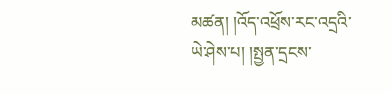མཚན། །འོད་འཕྲོས་རང་འདྲའི་ཡེ་ཤེས་པ། །སྤྱན་དྲངས་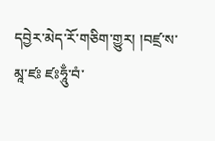དབྱེར་མེད་རོ་གཅིག་གྱུར། །བཛྲ་ས་མཱ་ཛཿ ཛཿཧཱུྃ་བཾ་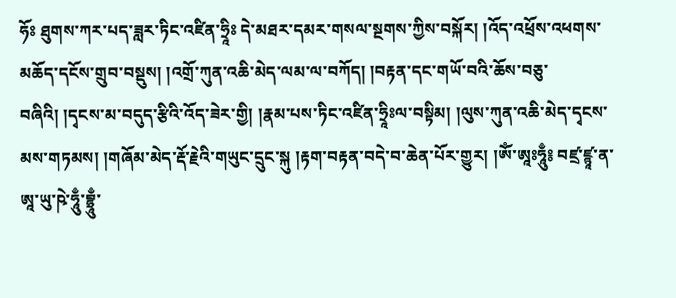ཧོཿ ཐུགས་ཀར་པད་ཟླར་ཏིང་འཛིན་ཧྲཱིཿ དེ་མཐར་དམར་གསལ་སྔགས་ཀྱིས་བསྐོར། །འོད་འཕྲོས་འཕགས་མཆོད་དངོས་གྲུབ་བསྡུས། །འགྲོ་ཀུན་འཆི་མེད་ལམ་ལ་བཀོད། །བརྟན་དང་གཡོ་བའི་ཆོས་བཅུ་བཞིའི། །དྭངས་མ་བདུད་རྩིའི་འོད་ཟེར་གྱི། །རྣམ་པས་ཏིང་འཛིན་ཧྲཱིཿལ་བསྟིམ། །ལུས་ཀུན་འཆི་མེད་དྭངས་མས་གཏམས། །གཞོམ་མེད་རྡོ་རྗེའི་གཡུང་དྲུང་སྐུ །རྟག་བརྟན་བདེ་བ་ཆེན་པོར་གྱུར། །ཨོཾ་ཨཱཿཧཱུྃ༔ བཛྲ་ཛྙཱ་ན་ཨཱ་ཡུ་ཥེ་ཧཱུྃ་བྷྲཱུྃ་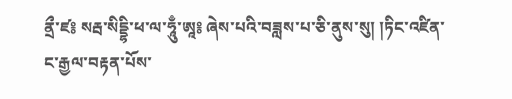ནྲྀ་ཛ༔ སརྦ་སིདྡྷི་ཕ་ལ་ཧཱུྃ་ཨཱ༔ ཞེས་པའི་བཟླས་པ་ཅི་ནུས་སུ། །ཏིང་འཛིན་ང་རྒྱལ་བརྟན་པོས་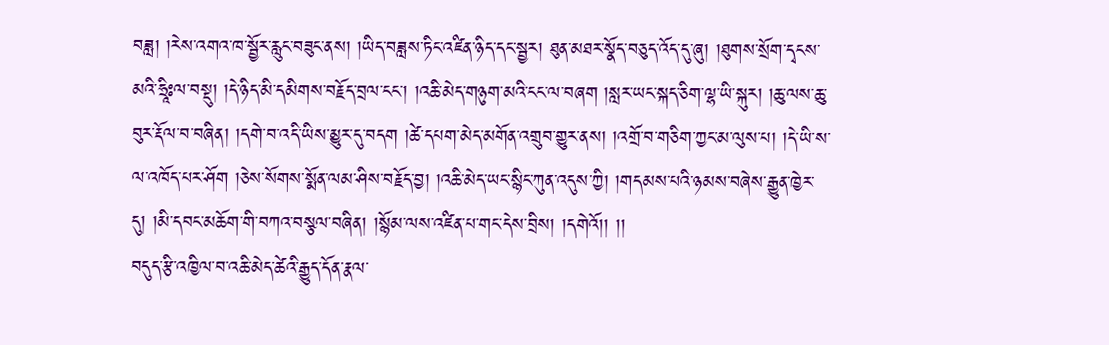བཟླ། །རེས་འགའ་ཁ་སྦྱོར་རླུང་བཟུང་ནས། །ཡིད་བཟླས་ཏིང་འཛིན་ཉིད་དང་སྦྱར། ཐུན་མཐར་སྣོད་བཅུད་འོད་དུ་ཞུ། །ཐུགས་སྲོག་དྭངས་མའི་ཧྲཱིཿལ་བསྡུ། །དེ་ཉིད་མི་དམིགས་བརྗོད་བྲལ་ངང་། །འཆི་མེད་གཉུག་མའི་ངང་ལ་བཞག །སླར་ཡང་སྐད་ཅིག་ལྷ་ཡི་སྐུར། །ཆུ་ལས་ཆུ་བུར་རྡོལ་བ་བཞིན། །དགེ་བ་འདི་ཡིས་མྱུར་དུ་བདག །ཚེ་དཔག་མེད་མགོན་འགྲུབ་གྱུར་ནས། །འགྲོ་བ་གཅིག་ཀྱང་མ་ལུས་པ། །དེ་ཡི་ས་ལ་འཁོད་པར་ཤོག །ཅེས་སོགས་སྨོན་ལམ་ཤིས་བརྗོད་བྱ། །འཆི་མེད་ཡང་སྙིང་ཀུན་འདུས་ཀྱི། །གདམས་པའི་ཉམས་བཞེས་རྒྱུན་ཁྱེར་དུ། །མི་དབང་མཆོག་གི་བཀའ་བསྩལ་བཞིན། །སྙོམ་ལས་འཛིན་པ་གང་དེས་བྲིས། །དགེའོ།། །།
བདུད་རྩི་འཁྱིལ་བ་འཆི་མེད་ཚེའི་རྒྱུད་དོན་རྣལ་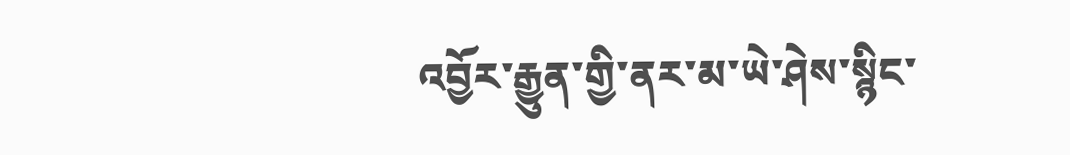འབྱོར་རྒྱུན་གྱི་ནར་མ་ཡེ་ཤེས་སྙིང་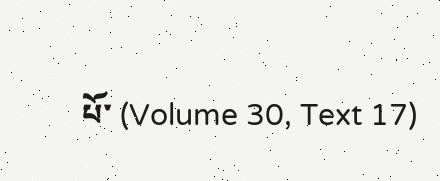པོ་ (Volume 30, Text 17)